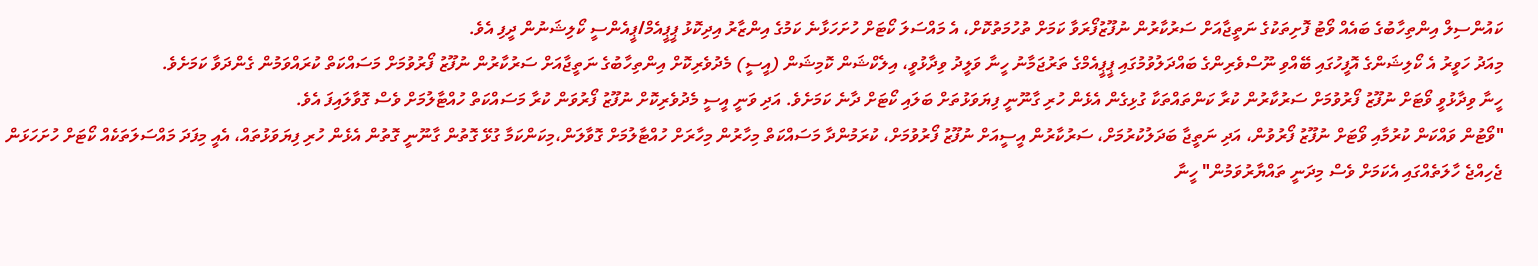ކައުންސިލް އިންތިހާބުގެ ބައެއް ވޯޓު ފޮށިތަކުގެ ނަތީޖާއަށް ސަރުކާރުން ނުފޫޒުފޯރަވާ ކަމަށް ތުހުމަތުކޮށް، އެ މައްސަލަ ކޯޓަށް ހުށަހަޅާނެ ކަމުގެ އިންޒާރު އިދިކޮޅު ޕީޕީއެމް/ޕީއެންސީ ކޯލިޝަނުން ދީފި އެވެ.
މިއަދު ހަވީރު އެ ކޯލިޝަންގެ އޮފީހުގައި ބޭއްވި ނޫސްވެރިންގެ ބައްދަލުވުމުގައި ޕީޕީއެމްގެ ތަރުޖަމާނު ހީނާ ވަލީދު ވިދާޅުވީ، އިލެކްޝަން ކޮމިޝަން (އީސީ) މެދުވެރިކޮށް އިންތިހާބުގެ ނަތީޖާއަށް ސަރުކާރުން ނުފޫޒު ފޯރުވުމަށް މަސައްކަތް ކުރައްވަމުން ގެންދަވާ ކަމަށެވެ.
ހީނާ ވިދާޅުވީ ވޯޓަށް ނުފޫޒު ފޯރުވުމަށް ސަރުކާރުން ކުރާ ކަންތައްތަކާ ގުޅިގެން އެޅެން ހުރި ގާނޫނީ ފިޔަވަޅުތަށް ބަލައި ކޯޓަށް ދާނެ ކަމަށެވެ. އަދި ވަނީ އީސީ މެދުވެރިކޮށް ނުފޫޒު ފޯރުވަން ކުރާ މަސައްކަތް ހުއްޓާލުމަށް ވެސް ގޮވާލައިފަ އެވެ.
"ވޯޓުން ވައްކަން ކުރުމާއި ވޯޓަށް ނުފޫޒު ފޯރުވުން، އަދި ނަތީޖާ ބަދަލުކުރުމަށް، ސަރުކާރުން އީސީއަށް ނުފޫޒު ފޯރުވުމަށް، ކުރަމުންދާ މަސައްކަތް މިހާރުން މިހާރަށް ހުއްޓާލުމަށް ގޮވާލަން،މިކަންކަމާ ގުޅޭ ގޮތުން ގާނޫނީ ގޮތުން އެޅެން ހުރި ފިޔަވަޅުތައް، އެއީ މިފަދަ މައްސަލަތަކެއް ކޯޓަށް ހުށަހަޅަން ޖެހިއްޖެ ހާލަތެއްގައި އެކަމަށް ވެސް މިދަނީ ތައްޔާރުވަމުން" ހީނާ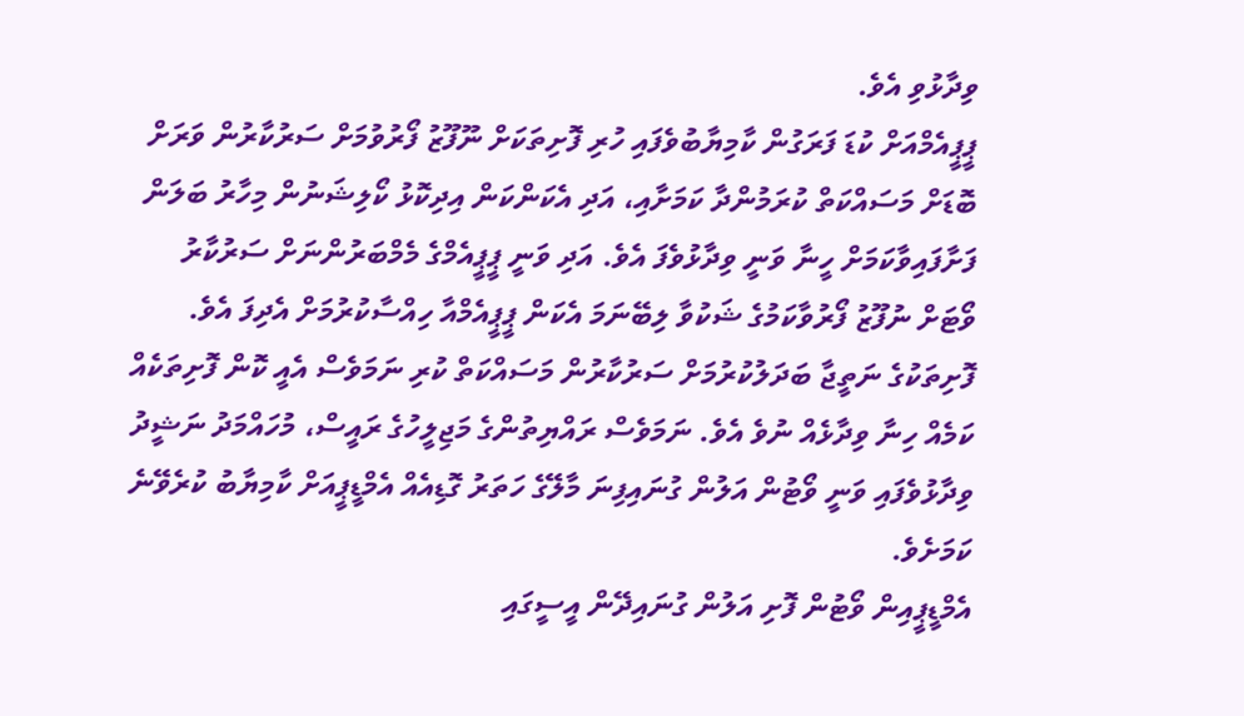ވިދާޅުވި އެވެ.
ޕީޕީއެމްއަށް ކުޑަ ފަރަގުން ކާމިޔާބުވެފައި ހުރި ފޮށިތަކަށް ނޫފޫޒު ފޯރުވުމަށް ސަރުކާރުން ވަރަށް ބޮޑަށް މަސައްކަތް ކުރަމުންދާ ކަމަށާއި، އަދި އެކަންކަން އިދިކޮޅު ކޯލިޝަނުން މިހާރު ބަލަން ފަށާފައިވާކަމަށް ހީނާ ވަނީ ވިދާޅުވެފަ އެވެ. އަދި ވަނީ ޕީޕީއެމްގެ މެމްބަރުންނަށް ސަރުކާރު ވޯޓަށް ނުފޫޒު ފޯރުވާކަމުގެ ޝަކުވާ ލިބޭނަމަ އެކަން ޕީޕީއެމްއާ ހިއްސާކުރުމަށް އެދިފަ އެވެ.
ފޮށިތަކުގެ ނަތީޖާ ބަދަލުކުރުމަށް ސަރުކާރުން މަސައްކަތް ކުރި ނަމަވެސް އެއީ ކޮން ފޮށިތަކެއް ކަމެއް ހިނާ ވިދާޅެއް ނުވެ އެވެ. ނަމަވެސް ރައްޔިތުންގެ މަޖިލީހުގެ ރައީސް، މުހައްމަދު ނަޝީދު ވިދާޅުވެފައި ވަނީ ވޯޓުން އަލުން ގުނައިފިނަ މާލޭގެ ހަތަރު ގޮޑިއެއް އެމްޑީޕީއަށް ކާމިޔާބު ކުރެވޭނެ ކަމަށެވެ.
އެމްޑީޕީއިން ވޯޓުން ފޮށި އަލުން ގުނައިދޭން އީސީގައި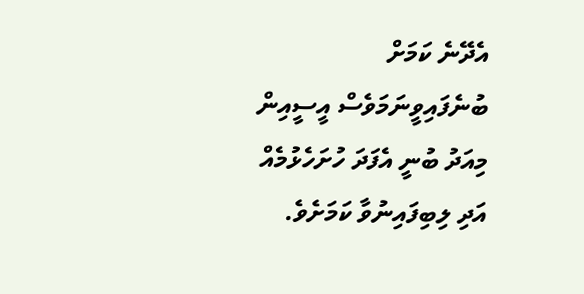އެދޭނެ ކަމަށް ބުނެފައިވީނަމަވެސް އީސީއިން މިއަދު ބުނީ އެފަދަ ހުށަހެޅުމެއް އަދި ލިބިފައިނުވާ ކަމަށެވެ.